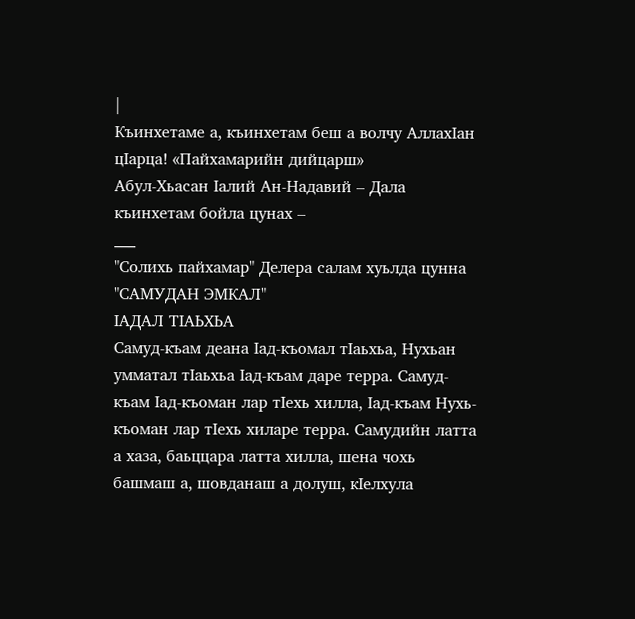|
Къинхетаме а, къинхетам беш а волчу АллахIан цIарца! «Пайхамарийн дийцарш»
Абул-Хьасан Iалий Ан-Надавий – Дала къинхетам бойла цунах –
___
"Солихь пайхамар" Делера салам хуьлда цунна
"САМУДАН ЭМКАЛ"
IАДАЛ ТIАЬХЬА
Самуд-къам деана Iад-къомал тIаьхьа, Нухьан умматал тIаьхьа Iад-къам даре терра. Самуд-къам Iад-къоман лар тIехь хилла, Iад-къам Нухь-къоман лар тIехь хиларе терра. Самудийн латта а хаза, баьццара латта хилла, шена чохь башмаш а, шовданаш а долуш, кIелхула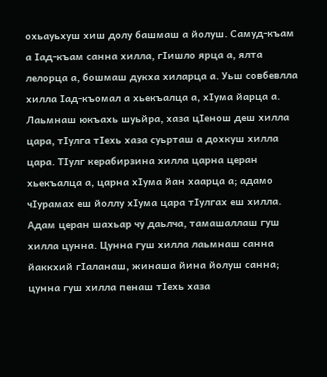охьауьхуш хиш долу башмаш а йолуш. Самуд-къам а Iад-къам санна хилла, гIишло ярца а, ялта лелорца а, бошмаш дукха хиларца а. Уьш совбевлла хилла Iад-къомал а хьекъалца а, хIума йарца а. Лаьмнаш юкъахь шуьйра, хаза цIенош деш хилла цара, тIулга тIехь хаза суьрташ а дохкуш хилла цара. ТIулг керабирзина хилла царна церан хьекъалца а, царна хIума йан хаарца а; адамо чIурамах еш йоллу хIума цара тIулгах еш хилла. Адам церан шахьар чу даьлча, тамашаллаш гуш хилла цунна. Цунна гуш хилла лаьмнаш санна йаккхий гIаланаш, жинаша йина йолуш санна; цунна гуш хилла пенаш тIехь хаза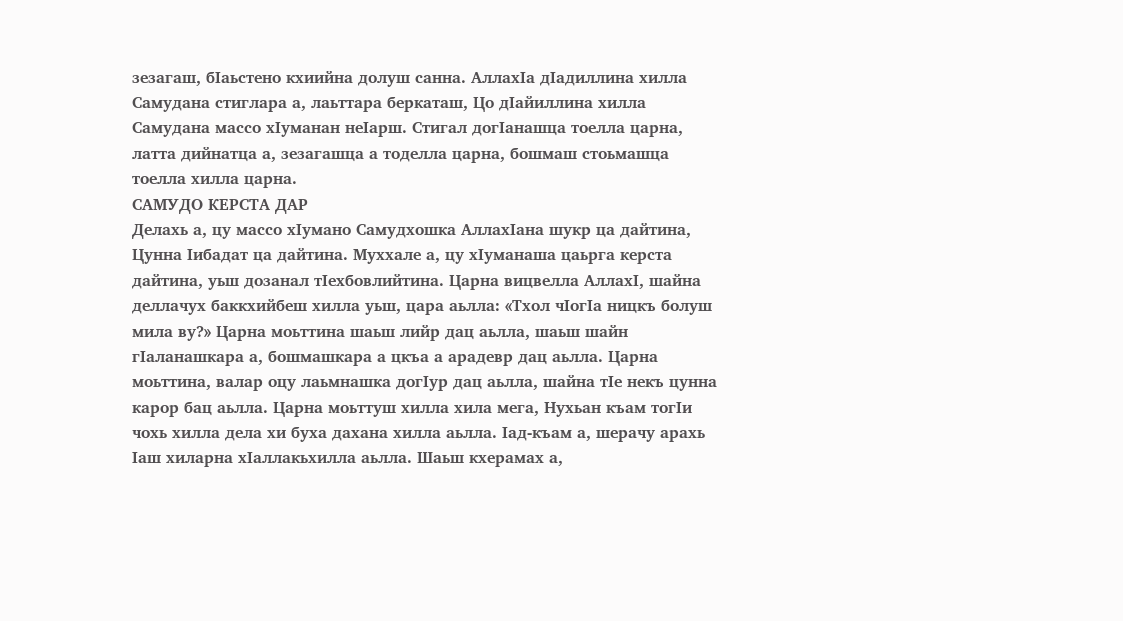зезагаш, бIаьстено кхиийна долуш санна. АллахIа дIадиллина хилла Самудана стиглара а, лаьттара беркаташ, Цо дIайиллина хилла Самудана массо хIуманан неIарш. Стигал догIанашца тоелла царна, латта дийнатца а, зезагашца а тоделла царна, бошмаш стоьмашца тоелла хилла царна.
САМУДО КЕРСТА ДАР
Делахь а, цу массо хIумано Самудхошка АллахIана шукр ца дайтина, Цунна Iибадат ца дайтина. Муххале а, цу хIуманаша цаьрга керста дайтина, уьш дозанал тIехбовлийтина. Царна вицвелла АллахI, шайна деллачух баккхийбеш хилла уьш, цара аьлла: «Тхол чIогIа ницкъ болуш мила ву?» Царна моьттина шаьш лийр дац аьлла, шаьш шайн гIаланашкара а, бошмашкара а цкъа а арадевр дац аьлла. Царна моьттина, валар оцу лаьмнашка догIур дац аьлла, шайна тIе некъ цунна карор бац аьлла. Царна моьттуш хилла хила мега, Нухьан къам тогIи чохь хилла дела хи буха дахана хилла аьлла. Iад-къам а, шерачу арахь Iаш хиларна хIаллакьхилла аьлла. Шаьш кхерамах а,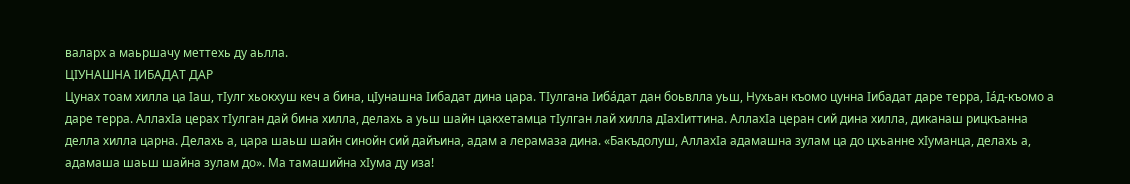валарх а маьршачу меттехь ду аьлла.
ЦIУНАШНА IИБАДАТ ДАР
Цунах тоам хилла ца Iаш, тIулг хьокхуш кеч а бина, цIунашна Iибадат дина цара. ТIулгана Iибáдат дан боьвлла уьш, Нухьан къомо цунна Iибадат даре терра, Iáд-къомо а даре терра. АллахIа церах тIулган дай бина хилла, делахь а уьш шайн цакхетамца тIулган лай хилла дIахIиттина. АллахIа церан сий дина хилла, диканаш рицкъанна делла хилла царна. Делахь а, цара шаьш шайн синойн сий дайъина, адам а лерамаза дина. «Бакъдолуш, АллахIа адамашна зулам ца до цхьанне хIуманца, делахь а, адамаша шаьш шайна зулам до». Ма тамашийна хIума ду иза!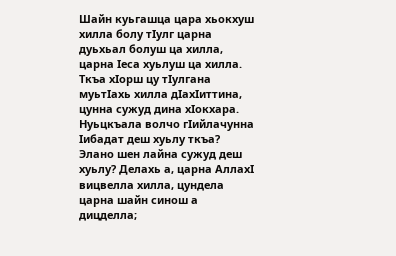Шайн куьгашца цара хьокхуш хилла болу тIулг царна дуьхьал болуш ца хилла, царна Iеса хуьлуш ца хилла. Ткъа хIорш цу тIулгана муьтIахь хилла дIахIиттина, цунна сужуд дина хIокхара. Нуьцкъала волчо гIийлачунна Iибадат деш хуьлу ткъа? Элано шен лайна сужуд деш хуьлу? Делахь а, царна АллахI вицвелла хилла, цундела царна шайн синош а дицделла;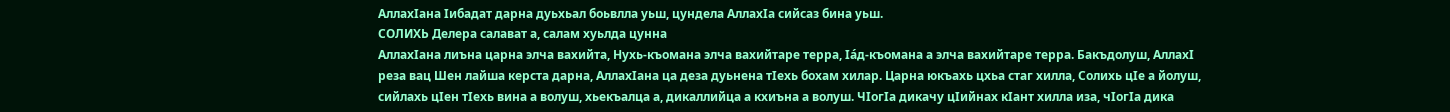АллахIана Iибадат дарна дуьхьал боьвлла уьш, цундела АллахIа сийсаз бина уьш.
СОЛИХЬ Делера салават а, салам хуьлда цунна
АллахIана лиъна царна элча вахийта, Нухь-къомана элча вахийтаре терра, Iáд-къомана а элча вахийтаре терра. Бакъдолуш, АллахI реза вац Шен лайша керста дарна, АллахIана ца деза дуьнена тIехь бохам хилар. Царна юкъахь цхьа стаг хилла, Солихь цIе а йолуш, сийлахь цIен тIехь вина а волуш, хьекъалца а, дикаллийца а кхиъна а волуш. ЧIогIа дикачу цIийнах кIант хилла иза, чIогIа дика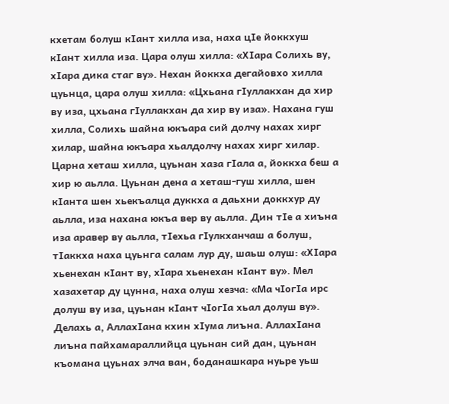кхетам болуш кIант хилла иза, наха цIе йоккхуш кIант хилла иза. Цара олуш хилла: «ХIара Солихь ву, хIара дика стаг ву». Нехан йоккха дегайовхо хилла цуьнца, цара олуш хилла: «Цхьана гIуллакхан да хир ву иза, цхьана гIуллакхан да хир ву иза». Нахана гуш хилла, Солихь шайна юкъара сий долчу нахах хирг хилар, шайна юкъара хьалдолчу нахах хирг хилар. Царна хеташ хилла, цуьнан хаза гIала а, йоккха беш а хир ю аьлла. Цуьнан дена а хеташ-гуш хилла, шен кIанта шен хьекъалца дуккха а даьхни доккхур ду аьлла, иза нахана юкъа вер ву аьлла. Дин тIе а хиъна иза аравер ву аьлла, тIехьа гIулкханчаш а болуш, тIаккха наха цуьнга салам лур ду, шаьш олуш: «ХIара хьенехан кIант ву, хIара хьенехан кIант ву». Мел хазахетар ду цунна, наха олуш хезча: «Ма чIогIа ирс долуш ву иза, цуьнан кIант чIогIа хьал долуш ву». Делахь а, АллахIана кхин хIума лиъна. АллахIана лиъна пайхамараллийца цуьнан сий дан, цуьнан къомана цуьнах элча ван, боданашкара нуьре уьш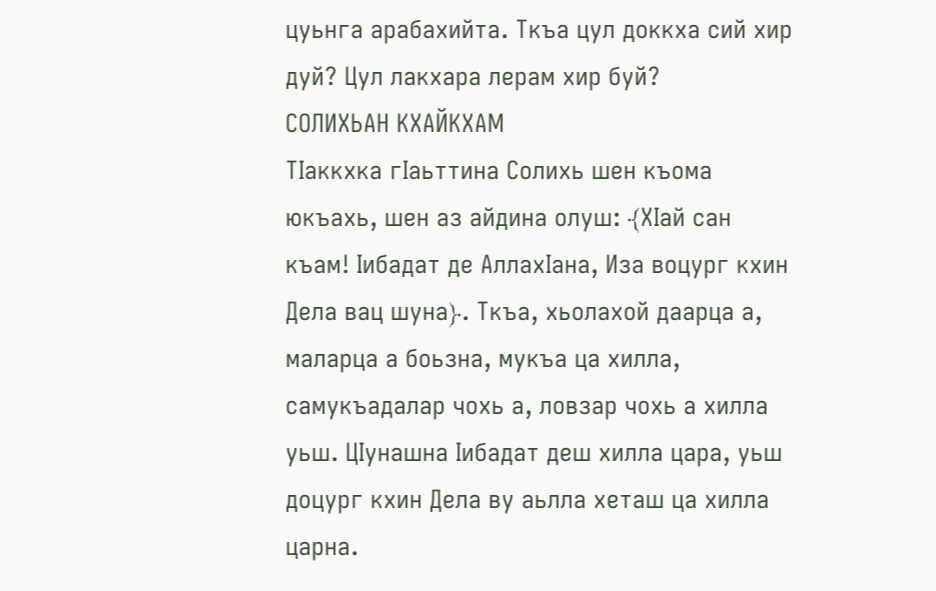цуьнга арабахийта. Ткъа цул доккха сий хир дуй? Цул лакхара лерам хир буй?
СОЛИХЬАН КХАЙКХАМ
ТIаккхка гIаьттина Солихь шен къома юкъахь, шен аз айдина олуш: ﴾ХIай сан къам! Iибадат де АллахIана, Иза воцург кхин Дела вац шуна﴿. Ткъа, хьолахой даарца а, маларца а боьзна, мукъа ца хилла, самукъадалар чохь а, ловзар чохь а хилла уьш. ЦIунашна Iибадат деш хилла цара, уьш доцург кхин Дела ву аьлла хеташ ца хилла царна.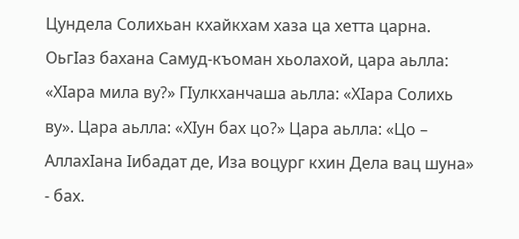Цундела Солихьан кхайкхам хаза ца хетта царна. ОьгIаз бахана Самуд-къоман хьолахой, цара аьлла: «ХIара мила ву?» ГIулкханчаша аьлла: «ХIара Солихь ву». Цара аьлла: «ХIун бах цо?» Цара аьлла: «Цо – АллахIана Iибадат де, Иза воцург кхин Дела вац шуна» - бах.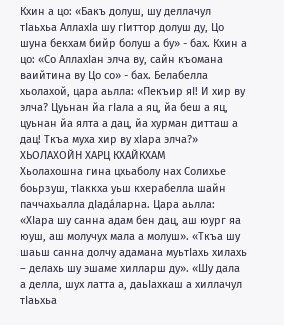Кхин а цо: «Бакъ долуш, шу деллачул тIаьхьа АллахIа шу гIиттор долуш ду, Цо шуна бекхам бийр болуш а бу» - бах. Кхин а цо: «Со АллахIан элча ву, сайн къомана ваийтина ву Цо со» - бах. Белабелла хьолахой, цара аьлла: «Пекъир яI! И хир ву элча? Цуьнан йа гIала а яц, йа беш а яц, цуьнан йа ялта а дац, йа хурман дитташ а дац! Ткъа муха хир ву хIара элча?»
ХЬОЛАХОЙН ХАРЦ КХАЙКХАМ
Хьолахошна гина цхьаболу нах Солихье боьрзуш, тIаккха уьш кхерабелла шайн паччахьалла дIадáларна. Цара аьлла: «ХIара шу санна адам бен дац, аш юург яа юуш, аш молучух мала а молуш». «Ткъа шу шаьш санна долчу адамана муьтIахь хилахь – делахь шу эшаме хилларш ду». «Шу дала а делла, шух латта а, даьIахкаш а хиллачул тIаьхьа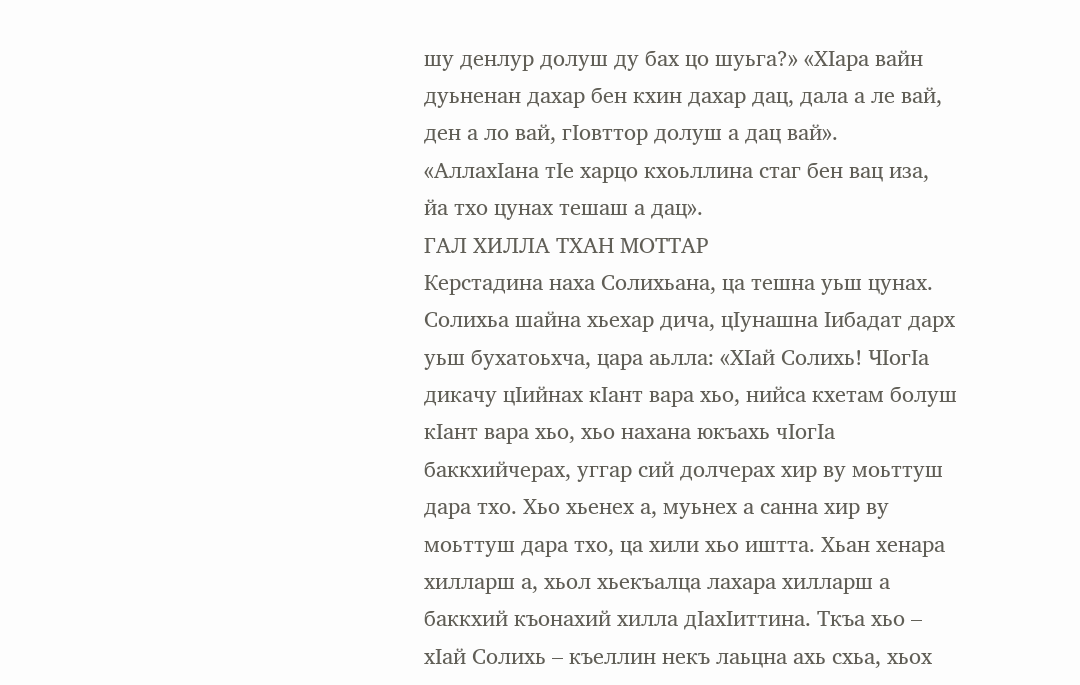шу денлур долуш ду бах цо шуьга?» «ХIара вайн дуьненан дахар бен кхин дахар дац, дала а ле вай, ден а ло вай, гIовттор долуш а дац вай». «АллахIана тIе харцо кхоьллина стаг бен вац иза, йа тхо цунах тешаш а дац».
ГАЛ ХИЛЛА ТХАН МОТТАР
Керстадина наха Солихьана, ца тешна уьш цунах. Солихьа шайна хьехар дича, цIунашна Iибадат дарх уьш бухатоьхча, цара аьлла: «ХIай Солихь! ЧIогIа дикачу цIийнах кIант вара хьо, нийса кхетам болуш кIант вара хьо, хьо нахана юкъахь чIогIа баккхийчерах, уггар сий долчерах хир ву моьттуш дара тхо. Хьо хьенех а, муьнех а санна хир ву моьттуш дара тхо, ца хили хьо иштта. Хьан хенара хилларш а, хьол хьекъалца лахара хилларш а баккхий къонахий хилла дIахIиттина. Ткъа хьо – хIай Солихь – къеллин некъ лаьцна ахь схьа, хьох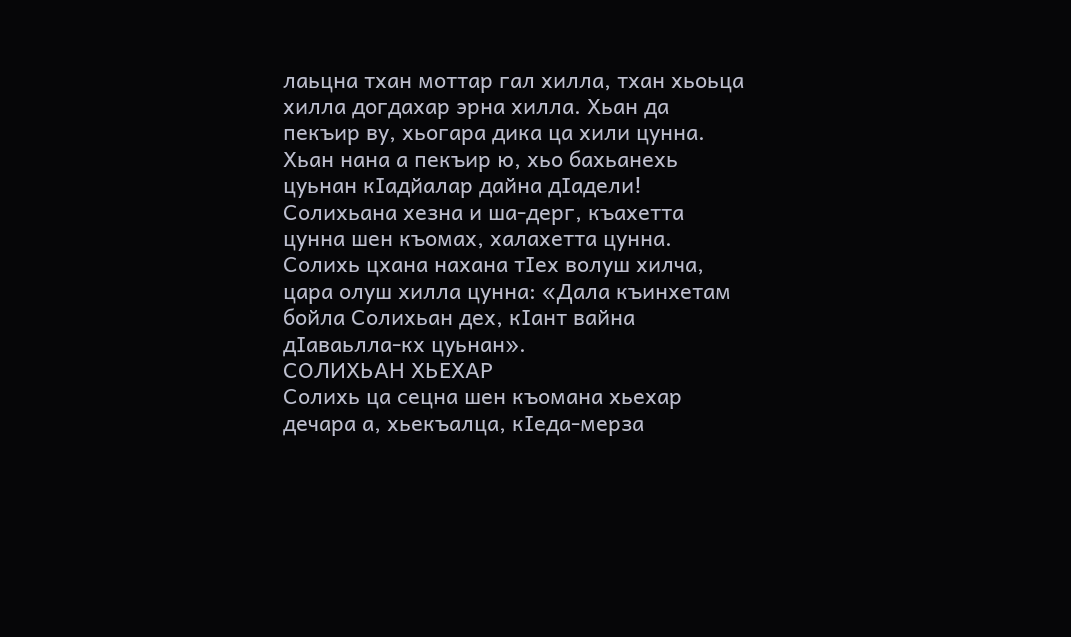лаьцна тхан моттар гал хилла, тхан хьоьца хилла догдахар эрна хилла. Хьан да пекъир ву, хьогара дика ца хили цунна. Хьан нана а пекъир ю, хьо бахьанехь цуьнан кIадйалар дайна дIадели! Солихьана хезна и ша-дерг, къахетта цунна шен къомах, халахетта цунна. Солихь цхана нахана тIех волуш хилча, цара олуш хилла цунна: «Дала къинхетам бойла Солихьан дех, кIант вайна дIаваьлла-кх цуьнан».
СОЛИХЬАН ХЬЕХАР
Солихь ца сецна шен къомана хьехар дечара а, хьекъалца, кIеда-мерза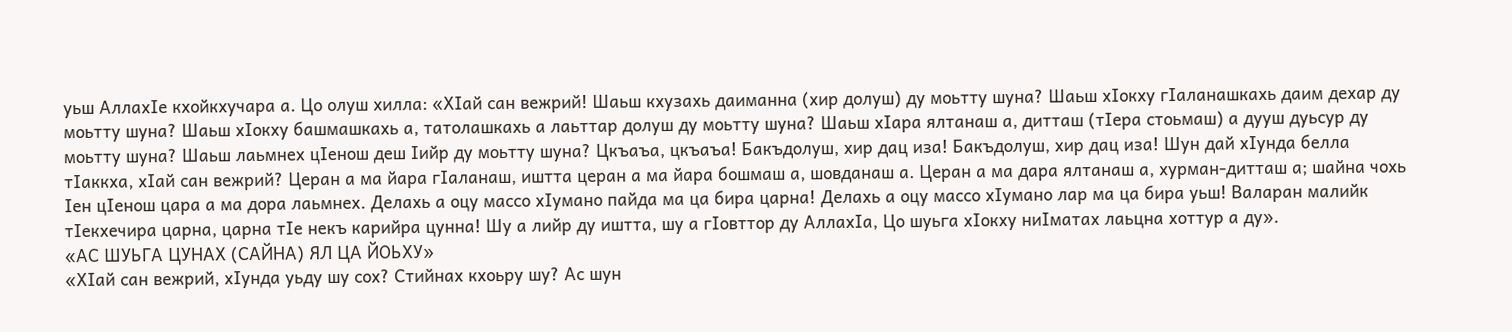уьш АллахIе кхойкхучара а. Цо олуш хилла: «ХIай сан вежрий! Шаьш кхузахь даиманна (хир долуш) ду моьтту шуна? Шаьш хIокху гIаланашкахь даим дехар ду моьтту шуна? Шаьш хIокху башмашкахь а, татолашкахь а лаьттар долуш ду моьтту шуна? Шаьш хIара ялтанаш а, дитташ (тIера стоьмаш) а дууш дуьсур ду моьтту шуна? Шаьш лаьмнех цIенош деш Iийр ду моьтту шуна? Цкъаъа, цкъаъа! Бакъдолуш, хир дац иза! Бакъдолуш, хир дац иза! Шун дай хIунда белла тIаккха, хIай сан вежрий? Церан а ма йара гIаланаш, иштта церан а ма йара бошмаш а, шовданаш а. Церан а ма дара ялтанаш а, хурман-дитташ а; шайна чохь Iен цIенош цара а ма дора лаьмнех. Делахь а оцу массо хIумано пайда ма ца бира царна! Делахь а оцу массо хIумано лар ма ца бира уьш! Валаран малийк тIекхечира царна, царна тIе некъ карийра цунна! Шу а лийр ду иштта, шу а гIовттор ду АллахIа, Цо шуьга хIокху ниIматах лаьцна хоттур а ду».
«АС ШУЬГА ЦУНАХ (САЙНА) ЯЛ ЦА ЙОЬХУ»
«ХIай сан вежрий, хIунда уьду шу сох? Стийнах кхоьру шу? Ас шун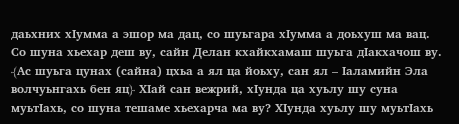даьхних хIумма а эшор ма дац, со шуьгара хIумма а доьхуш ма вац. Со шуна хьехар деш ву, сайн Делан кхайкхамаш шуьга дIакхачош ву. ﴾Ас шуьга цунах (сайна) цхьа а ял ца йоьху, сан ял – Iаламийн Эла волчуьнгахь бен яц﴿ ХIай сан вежрий, хIунда ца хуьлу шу суна муьтIахь, со шуна тешаме хьехарча ма ву? ХIунда хуьлу шу муьтIахь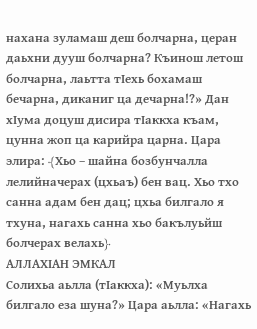нахана зуламаш деш болчарна, церан даьхни дууш болчарна? Къинош летош болчарна, лаьтта тIехь бохамаш бечарна, диканиг ца дечарна!?» Дан хIума доцуш дисира тIаккха къам, цунна жоп ца карийра царна. Цара элира: ﴾Хьо – шайна бозбунчалла лелийначерах (цхьаъ) бен вац. Хьо тхо санна адам бен дац; цхьа билгало я тхуна, нагахь санна хьо бакълуьйш болчерах велахь﴿
АЛЛАХIАН ЭМКАЛ
Солихьа аьлла (тIаккха): «Муьлха билгало еза шуна?» Цара аьлла: «Нагахь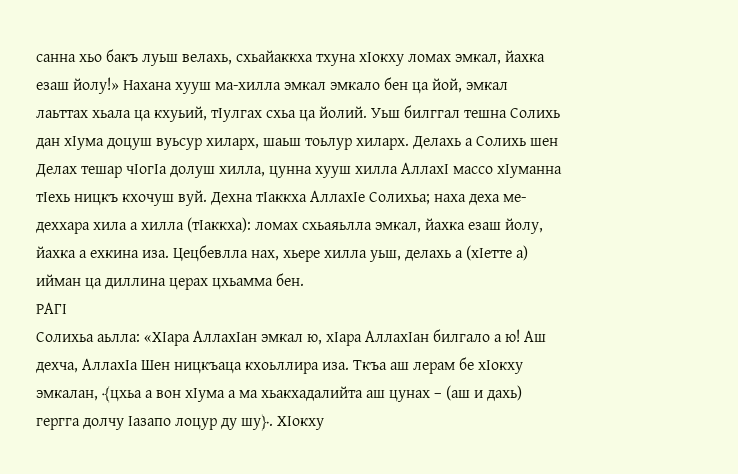санна хьо бакъ луьш велахь, схьайаккха тхуна хIокху ломах эмкал, йахка езаш йолу!» Нахана хууш ма-хилла эмкал эмкало бен ца йой, эмкал лаьттах хьала ца кхуьий, тIулгах схьа ца йолий. Уьш билггал тешна Солихь дан хIума доцуш вуьсур хиларх, шаьш тоьлур хиларх. Делахь а Солихь шен Делах тешар чIогIа долуш хилла, цунна хууш хилла АллахI массо хIуманна тIехь ницкъ кхочуш вуй. Дехна тIаккха АллахIе Солихьа; наха деха ме-деххара хила а хилла (тIаккха): ломах схьаяьлла эмкал, йахка езаш йолу, йахка а ехкина иза. Цецбевлла нах, хьере хилла уьш, делахь а (хIетте а) ийман ца диллина церах цхьамма бен.
РАГI
Солихьа аьлла: «ХIара АллахIан эмкал ю, хIара АллахIан билгало а ю! Аш дехча, АллахIа Шен ницкъаца кхоьллира иза. Ткъа аш лерам бе хIокху эмкалан, ﴾цхьа а вон хIума а ма хьакхадалийта аш цунах – (аш и дахь) гергга долчу Iазапо лоцур ду шу﴿. ХIокху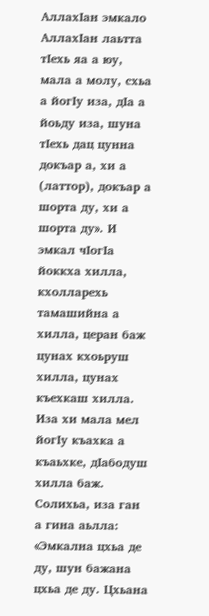АллахIан эмкало АллахIан лаьтта тIехь яа а юу, мала а молу, схьа а йогIу иза, дIа а йоьду иза, шуна тIехь дац цунна докъар а, хи а (латтор), докъар а шорта ду, хи а шорта ду». И эмкал чIогIа йоккха хилла, кхолларехь тамашийна а хилла, церан баж цунах кхоьруш хилла, цунах къехкаш хилла. Иза хи мала мел йогIу къахка а къаьхке, дIабодуш хилла баж. Солихьа, иза ган а гина аьлла: «Эмкална цхьа де ду, шун бажана цхьа де ду. Цхьана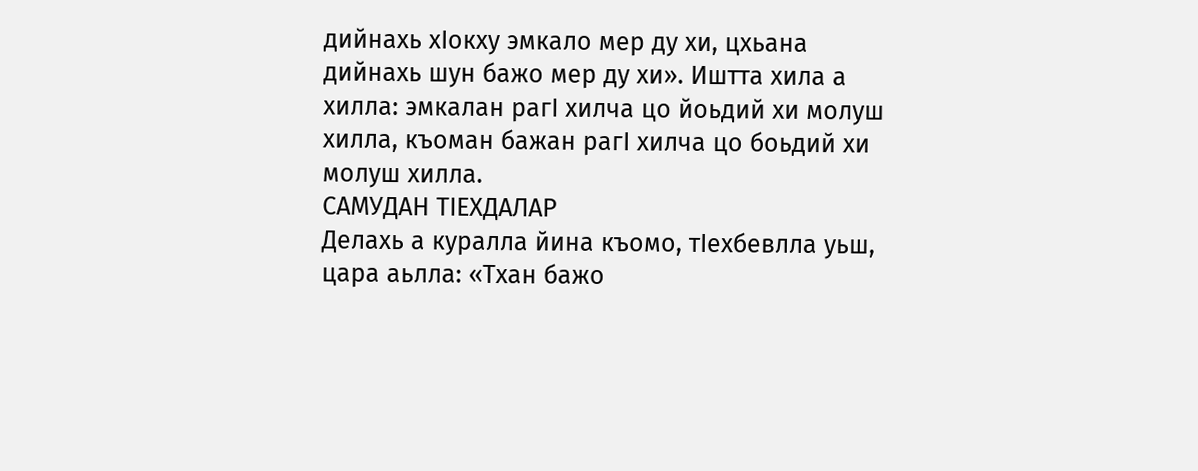дийнахь хIокху эмкало мер ду хи, цхьана дийнахь шун бажо мер ду хи». Иштта хила а хилла: эмкалан рагI хилча цо йоьдий хи молуш хилла, къоман бажан рагI хилча цо боьдий хи молуш хилла.
САМУДАН ТIЕХДАЛАР
Делахь а куралла йина къомо, тIехбевлла уьш, цара аьлла: «Тхан бажо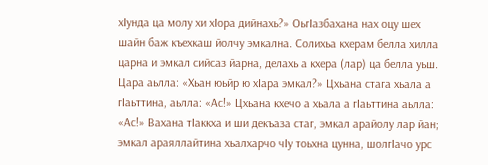хIунда ца молу хи хIора дийнахь?» ОьгIазбахана нах оцу шех шайн баж къехкаш йолчу эмкална. Солихьа кхерам белла хилла царна и эмкал сийсаз йарна, делахь а кхера (лар) ца белла уьш. Цара аьлла: «Хьан юьйр ю хIара эмкал?» Цхьана стага хьала а гIаьттина, аьлла: «Ас!» Цхьана кхечо а хьала а гIаьттина аьлла: «Ас!» Вахана тIаккха и ши декъаза стаг, эмкал арайолу лар йан; эмкал араяллайтина хьалхарчо чIу тоьхна цунна, шолгIачо урс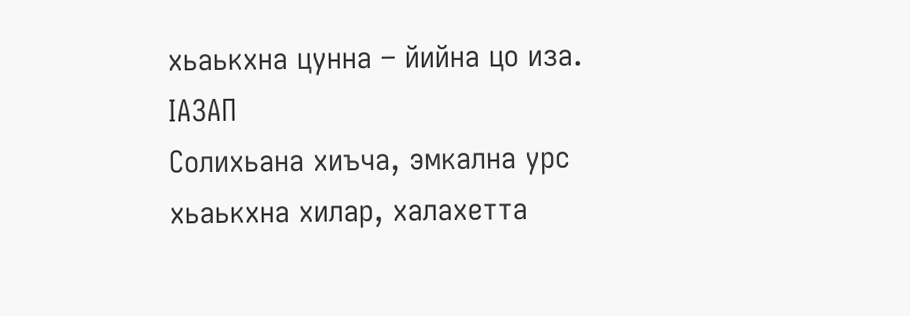хьаькхна цунна – йийна цо иза.
IАЗАП
Солихьана хиъча, эмкална урс хьаькхна хилар, халахетта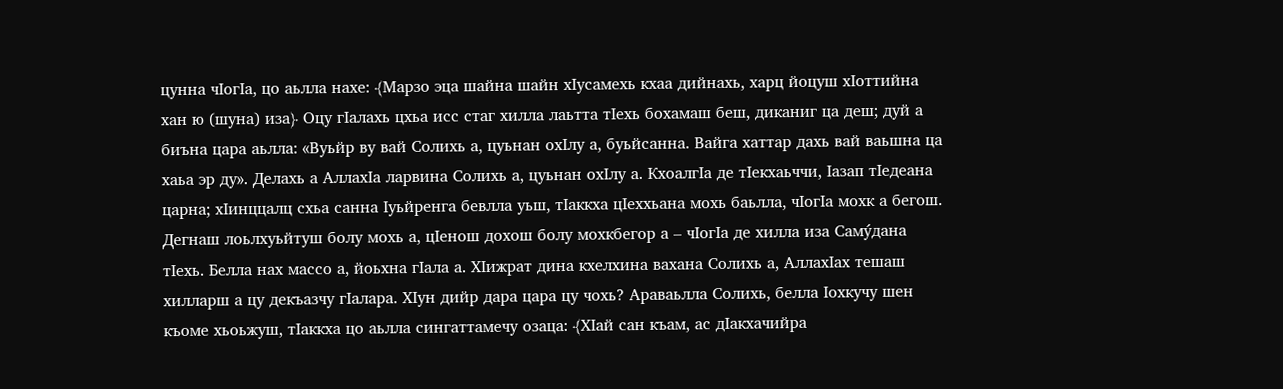цунна чIогIа, цо аьлла нахе: ﴾Марзо эца шайна шайн хIусамехь кхаа дийнахь, харц йоцуш хIоттийна хан ю (шуна) иза﴿ Оцу гIалахь цхьа исс стаг хилла лаьтта тIехь бохамаш беш, диканиг ца деш; дуй а биъна цара аьлла: «Вуьйр ву вай Солихь а, цуьнан охIлу а, буьйсанна. Вайга хаттар дахь вай ваьшна ца хаьа эр ду». Делахь а АллахIа ларвина Солихь а, цуьнан охIлу а. КхоалгIа де тIекхаьччи, Iазап тIедеана царна; хIинццалц схьа санна Iуьйренга бевлла уьш, тIаккха цIеххьана мохь баьлла, чIогIа мохк а бегош. Дегнаш лоьлхуьйтуш болу мохь а, цIенош дохош болу мохкбегор а – чIогIа де хилла иза Самýдана тIехь. Белла нах массо а, йоьхна гIала а. ХIижрат дина кхелхина вахана Солихь а, АллахIах тешаш хилларш а цу декъазчу гIалара. ХIун дийр дара цара цу чохь? Араваьлла Солихь, белла Iохкучу шен къоме хьоьжуш, тIаккха цо аьлла сингаттамечу озаца: ﴾ХIай сан къам, ас дIакхачийра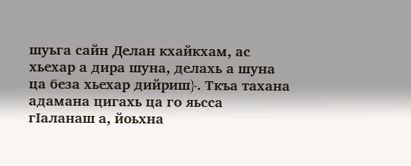шуьга сайн Делан кхайкхам, ас хьехар а дира шуна, делахь а шуна ца беза хьехар дийриш﴿. Ткъа тахана адамана цигахь ца го яьсса гIаланаш а, йоьхна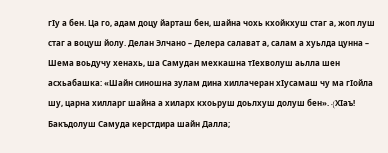гIу а бен. Ца го, адам доцу йарташ бен, шайна чохь кхойкхуш стаг а, жоп луш стаг а воцуш йолу. Делан Элчано – Делера салават а, салам а хуьлда цунна – Шема воьдучу хенахь, ша Самудан мехкашна тIехволуш аьлла шен асхьабашка: «Шайн синошна зулам дина хиллачеран хIусамаш чу ма гIойла шу, царна хилларг шайна а хиларх кхоьруш доьлхуш долуш бен». ﴾ХIаъ! Бакъдолуш Самуда керстдира шайн Далла;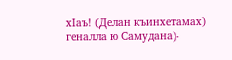хIаъ! (Делан къинхетамах) геналла ю Самудана﴿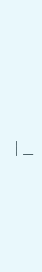___
|